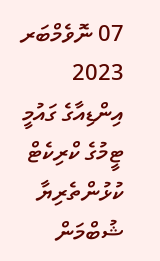07 ނޮވެމްބަރ 2023
އިންޑިއާގެ ގައުމީ ޓީމުގެ ކްރިކެޓް ކުޅުންތެރިޔާ ޝުބްމަން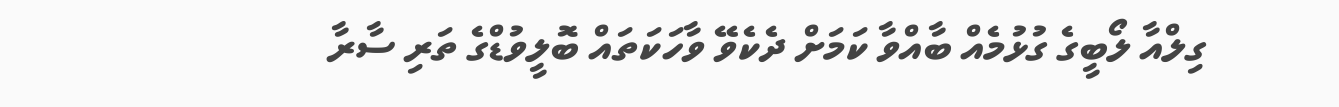ގިލްއާ ލޯބީގެ ގުޅުމެއް ބާއްވާ ކަމަށް ދެކެވޭ ވާހަކަތައް ބޮލީވުޑްގެ ތަރި ސާރާ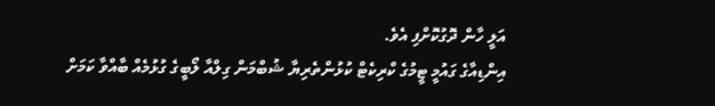އަލީ ހާން ދޮގުކޮށްފި އެވެ.
އިންޑިއާގެ ގައުމީ ޓީމުގެ ކްރިކެޓް ކުޅުންތެރިޔާ ޝުބްމަން ގިލްއާ ލޯބީގެ ގުޅުމެއް ބާއްވާ ކަމަށް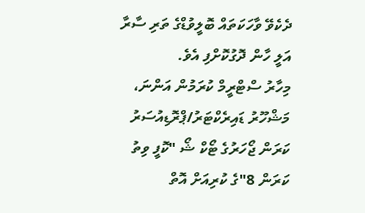ދެކެވޭ ވާހަކަތައް ބޮލީވުޑްގެ ތަރި ސާރާ އަލީ ހާން ދޮގުކޮށްފި އެވެ.
މިހާރު ސްޓްރީމް ކުރަމުން އަންނަ، މަޝްހޫރު ޑައިރެކްޓަރު/ޕްރޮޑިއުސަރު ކަރަން ޖޯހަރުގެ ޓޯކް ޝޯ "ކޮފީ ވިތު ކަރަން 8"ގެ ކުރިއަށް އޮތް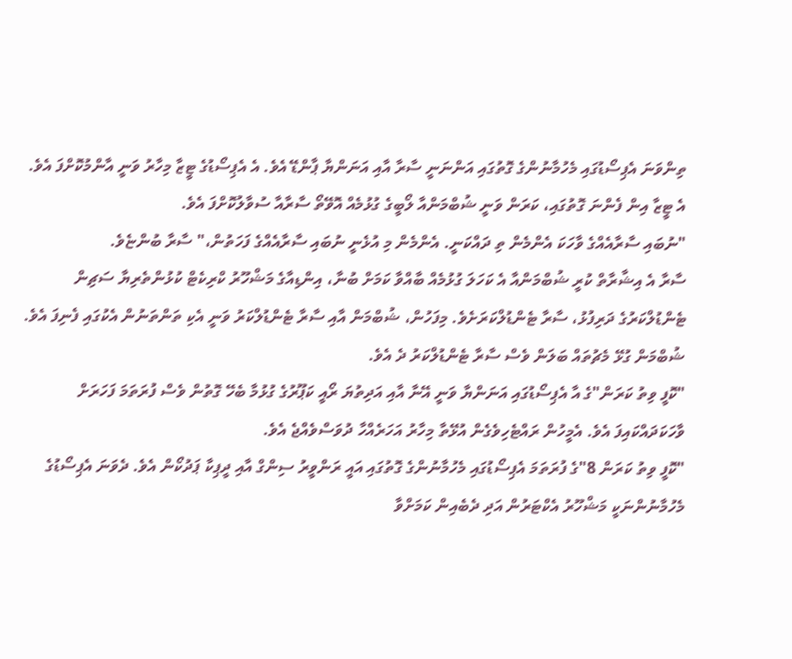ތިންވަނަ އެޕިސޯޑުގައި މެހުމާނުންގެ ގޮތުގައި އަންނަނީ ސާރާ އާއި އަނަންޔާ ޕާންޑޭ އެވެ. އެ އެޕިސޯޑުގެ ޓީޒާ މިހާރު ވަނީ އާންމުކޮށްފަ އެވެ.
އެ ޓީޒާ އިން ފެންނަ ގޮތުގައި، ކަރަން ވަނީ ޝުބްމަންއާ ލޯބީގެ ގުޅުމެއް އޮވޭތޯ ސާރާއާ ސުވާލުކޮށްފަ އެވެ.
"ނުބައި ސާރާއެއްގެ ވާހަކަ އެންމެން ތި ދައްކަނީ. އެންމެން މި އުޅެނީ ނުބައި ސާރާއެއްގެ ފަހަތުން،" ސާރާ ބުންޏެވެ.
ސާރާ އެ އިޝާރާތް ކުރީ ޝުބްމަންއާ އެ ކަހަލަ ގުޅުމެއް ބާއްވާ ކަމަށް ބުނާ، އިންޑިއާގެ މަޝްހޫރު ކްރިކެޓް ކުޅުންތެރިޔާ ސަޗިން ޓެންޑުލްކަރުގެ ދަރިފުޅު، ސާރާ ޓެންޑުލްކަރަށެވެ. މިފަހުން، ޝުބްމަން އާއި ސާރާ ޓެންޑުލްކަރު ވަނީ އެކި ތަންތަނުން އެކުގައި ފެނިފަ އެވެ. ޝުބްމަން ގުޅޭ މެޗުތައް ބަލަން ވެސް ސާރާ ޓެންޑުލްކަރު ދެ އެވެ.
"ކޮފީ ވިތު ކަރަން"ގެ އާ އެޕިސޯޑުގައި އަނަންޔާ ވަނީ އޭނާ އާއި އަދިތުޔަ ރޯއީ ކަޕޫރުގެ ގުޅުމާ ބެހޭ ގޮތުން ވެސް ފުރަތަމަ ފަހަރަށް ވާހަކަދައްކައިފަ އެވެ. އެމީހުން ރައްޓެހިވެގެން އުޅޭތާ މިހާރު އަހަރެއްހާ ދުވަސްވެއްޖެ އެވެ.
"ކޮފީ ވިތު ކަރަން 8"ގެ ފުރަތަމަ އެޕިސޯޑުގައި މެހުމާނުންގެ ގޮތުގައި އައީ ރަންވީރު ސިންގް އާއި ދީޕިކާ ޕަދުކޯން އެވެ. ދެވަނަ އެޕިސޯޑުގެ މެހުމާނުންނަކީ މަޝްހޫރު އެކްޓަރުން އަދި ދެބެއިން ކަމަށްވާ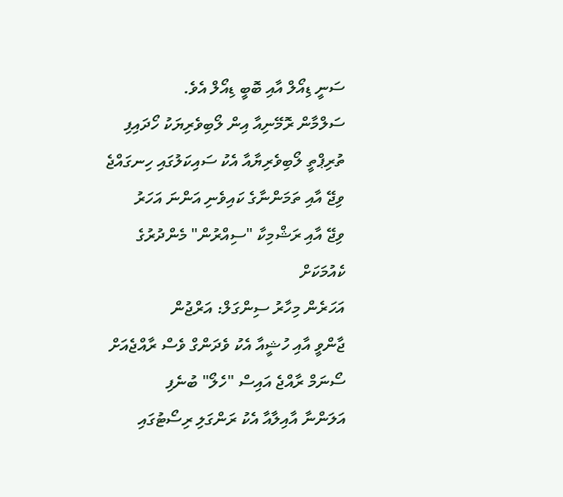ސަނީ ޑިއޯލް އާއި ބޮބީ ޑިއޯލް އެވެ.
ސަލްމާން ރޮމޭނިއާ އިން ލޯބިވެރިޔަކު ހޯދައިފި
ތުރިޕްތީ ލޯބިވެރިޔާއާ އެކު ސައިކަލުގައި ހިނގައްޖެ
ވިޖޭ އާއި ތަމަންނާގެ ކައިވެނި އަންނަ އަހަރު
ވިޖޭ އާއި ރަޝްމިކާ "ސިއްރުން" މެންދުރުގެ ކެއުމަކަށް
އަހަރެން މިހާރު ސިންގަލް: އަރްޖުން
ޖާންވީ އާއި ހުޝީއާ އެކު ވެދަންގް ވެސް ރާއްޖެއަށް
ސޯނަމް ރާއްޖެ އައިސް "ހެލޯ" ބުނެފި
އަލަންނާ އާއިލާއާ އެކު ރަންގަލި ރިސޯޓުގައި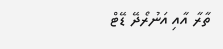ތާރާ އާއި އަނުރޯދޭ ޑޭޓް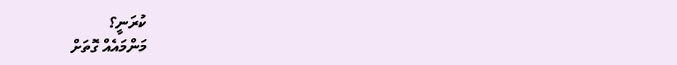ކުރަނީ؟
މަންމައެއް ގޮތަށް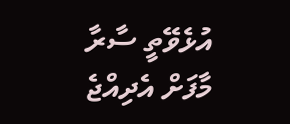އުޅެވޭތީ ސާރާ މާފަށް އެދިއްޖެ